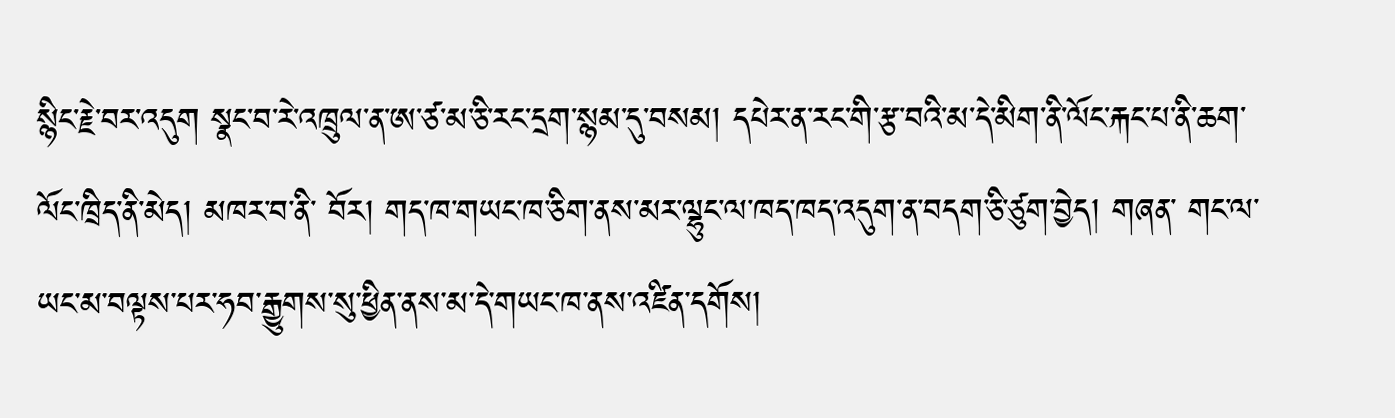སྙིང་རྗེ་བར་འདུག སྣང་བ་རེ་འཁྲུལ་ན་ཨ་ཙ་མ་ཅི་རང་དྲག་སྙམ་དུ་བསམ། དཔེར་ན་རང་གི་རྩ་བའི་མ་དེ་མིག་ནི་ལོང་རྐང་པ་ནི་ཆག་ལོང་ཁྲིད་ནི་མེད། མཁར་བ་ནི་ བོར། གད་ཁ་གཡང་ཁ་ཅིག་ནས་མར་ལྷུང་ལ་ཁད་ཁད་འདུག་ན་བདག་ཅི་ཙུག་བྱེད། གཞན་ གང་ལ་ཡང་མ་བལྟས་པར་ཧབ་རྒྱུགས་སུ་ཕྱིན་ནས་མ་དེ་གཡང་ཁ་ནས་འཛིན་དགོས།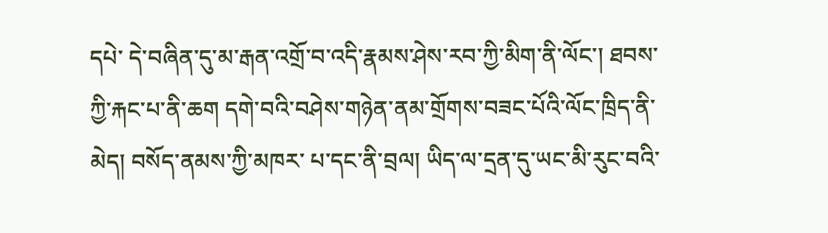དཔེ་ དེ་བཞིན་དུ་མ་རྒན་འགྲོ་བ་འདི་རྣམས་ཤེས་རབ་ཀྱི་མིག་ནི་ལོང་། ཐབས་ཀྱི་རྐང་པ་ནི་ཆག དགེ་བའི་བཤེས་གཉེན་ནམ་གྲོགས་བཟང་པོའི་ལོང་ཁྲིད་ནི་མེད། བསོད་ནམས་ཀྱི་མཁར་ པ་དང་ནི་བྲལ། ཡིད་ལ་དྲན་དུ་ཡང་མི་རུང་བའི་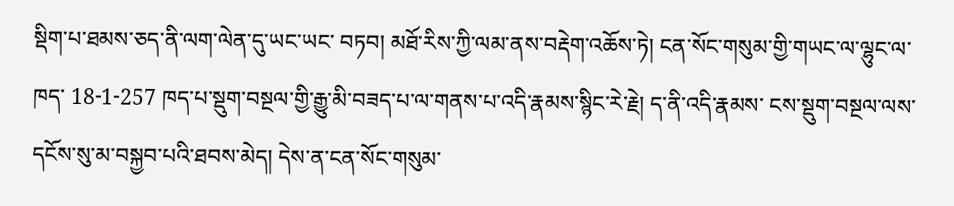སྡིག་པ་ཐམས་ཅད་ནི་ལག་ལེན་དུ་ཡང་ཡང་ བཏབ། མཐོ་རིས་ཀྱི་ལམ་ནས་བརྡེག་འཆོས་ཏེ། ངན་སོང་གསུམ་གྱི་གཡང་ལ་ལྷུང་ལ་ཁད་ 18-1-257 ཁད་པ་སྡུག་བསྔལ་གྱི་རྒྱུ་མི་བཟད་པ་ལ་གནས་པ་འདི་རྣམས་སྙིང་རེ་རྗེ། ད་ནི་འདི་རྣམས་ ངས་སྡུག་བསྔལ་ལས་དངོས་སུ་མ་བསྐྱབ་པའི་ཐབས་མེད། དེས་ན་ངན་སོང་གསུམ་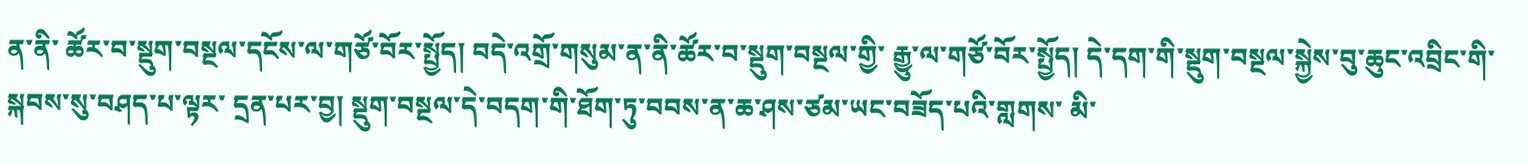ན་ནི་ ཚོར་བ་སྡུག་བསྔལ་དངོས་ལ་གཙོ་བོར་སྤྱོད། བདེ་འགྲོ་གསུམ་ན་ནི་ཚོར་བ་སྡུག་བསྔལ་གྱི་ རྒྱུ་ལ་གཙོ་བོར་སྤྱོད། དེ་དག་གི་སྡུག་བསྔལ་སྐྱེས་བུ་ཆུང་འབྲིང་གི་སྐབས་སུ་བཤད་པ་ལྟར་ དྲན་པར་བྱ། སྡུག་བསྔལ་དེ་བདག་གི་ཐོག་ཏུ་བབས་ན་ཆ་ཤས་ཙམ་ཡང་བཟོད་པའི་གླགས་ མི་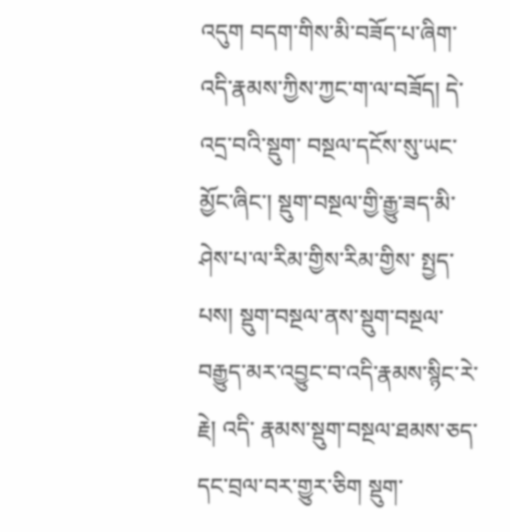འདུག བདག་གིས་མི་བཟོད་པ་ཞིག་འདི་རྣམས་ཀྱིས་ཀྱང་ག་ལ་བཟོད། དེ་འདྲ་བའི་སྡུག་ བསྔལ་དངོས་སུ་ཡང་མྱོང་ཞིང་། སྡུག་བསྔལ་གྱི་རྒྱུ་ཟད་མི་ཤེས་པ་ལ་རིམ་གྱིས་རིམ་གྱིས་ སྤྱད་པས། སྡུག་བསྔལ་ནས་སྡུག་བསྔལ་བརྒྱུད་མར་འབྱུང་བ་འདི་རྣམས་སྙིང་རེ་རྗེ། འདི་ རྣམས་སྡུག་བསྔལ་ཐམས་ཅད་དང་བྲལ་བར་གྱུར་ཅིག སྡུག་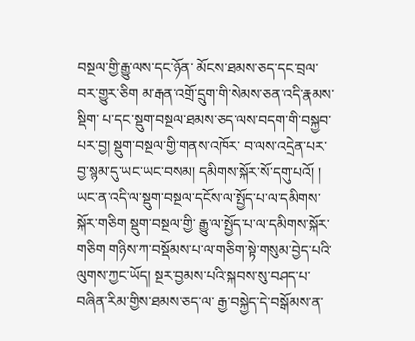བསྔལ་གྱི་རྒྱུ་ལས་དང་ཉོན་ མོངས་ཐམས་ཅད་དང་བྲལ་བར་གྱུར་ཅིག མ་རྒན་འགྲོ་དྲུག་གི་སེམས་ཅན་འདི་རྣམས་སྡིག་ པ་དང་སྡུག་བསྔལ་ཐམས་ཅད་ལས་བདག་གི་བསྐྱབ་པར་བྱ། སྡུག་བསྔལ་གྱི་གནས་འཁོར་ བ་ལས་འདྲེན་པར་བྱ་སྙམ་དུ་ཡང་ཡང་བསམ། དམིགས་སྐོར་སོ་དགུ་པའོ། ། ཡང་ན་འདི་ལ་སྡུག་བསྔལ་དངོས་ལ་སྤྱོད་པ་ལ་དམིགས་སྐོར་གཅིག སྡུག་བསྔལ་གྱི་ རྒྱུ་ལ་སྤྱོད་པ་ལ་དམིགས་སྐོར་གཅིག གཉིས་ཀ་བསྡོམས་པ་ལ་གཅིག་སྟེ་གསུམ་བྱེད་པའི་ ལུགས་ཀྱང་ཡོད། སྔར་བྱམས་པའི་སྐབས་སུ་བཤད་པ་བཞིན་རིམ་གྱིས་ཐམས་ཅད་ལ་ རྒྱ་བསྐྱེད་དེ་བསྒོམས་ན་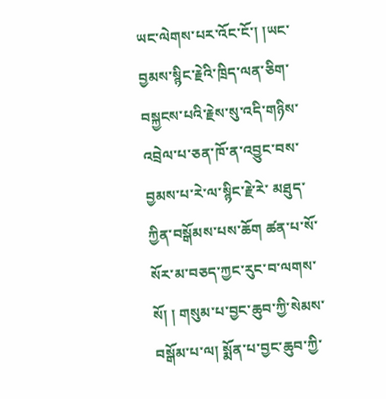ཡང་ལེགས་པར་འོང་ངོ་། །ཡང་བྱམས་སྙིང་རྗེའི་ཁྲིད་ལན་ཅིག་ བསྐྱངས་པའི་རྗེས་སུ་འདི་གཉིས་འབྲེལ་པ་ཅན་ཁོ་ན་འབྱུང་བས་བྱམས་པ་རེ་ལ་སྙིང་རྗེ་རེ་ མཐུད་ཀྱིན་བསྒོམས་པས་ཆོག ཚན་པ་སོ་སོར་མ་བཅད་ཀྱང་རུང་བ་ལགས་སོ། ། གསུམ་པ་བྱང་ཆུབ་ཀྱི་སེམས་བསྒོམ་པ་ལ། སྨོན་པ་བྱང་ཆུབ་ཀྱི་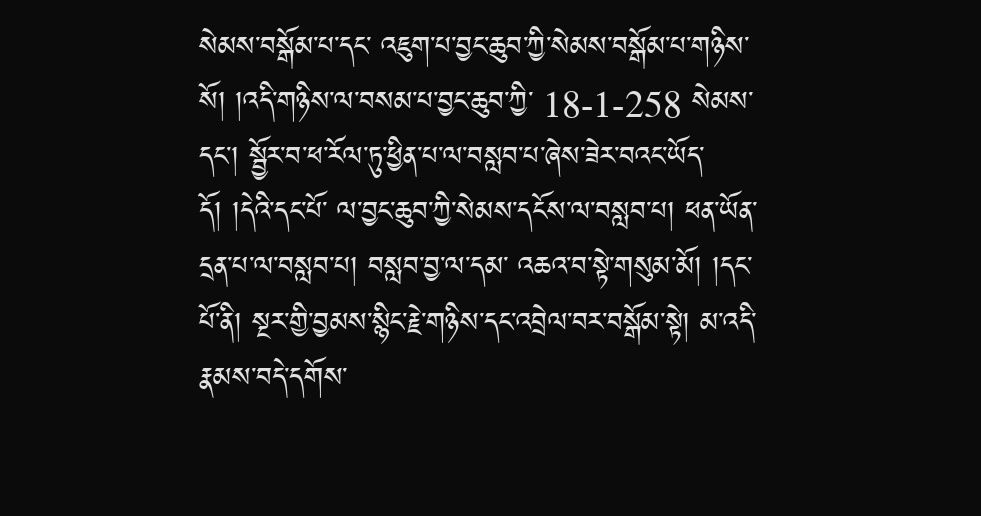སེམས་བསྒོམ་པ་དང་ འཇུག་པ་བྱང་ཆུབ་ཀྱི་སེམས་བསྒོམ་པ་གཉིས་སོ། །འདི་གཉིས་ལ་བསམ་པ་བྱང་ཆུབ་ཀྱི་ 18-1-258 སེམས་དང་། སྦྱོར་བ་ཕ་རོལ་ཏུ་ཕྱིན་པ་ལ་བསླབ་པ་ཞེས་ཟེར་བའང་ཡོད་དོ། །དེའི་དང་པོ་ ལ་བྱང་ཆུབ་ཀྱི་སེམས་དངོས་ལ་བསླབ་པ། ཕན་ཡོན་དྲན་པ་ལ་བསླབ་པ། བསླབ་བྱ་ལ་དམ་ འཆའ་བ་སྟེ་གསུམ་མོ། །དང་པོ་ནི། སྔར་གྱི་བྱམས་སྙིང་རྗེ་གཉིས་དང་འབྲེལ་བར་བསྒོམ་སྟེ། མ་འདི་རྣམས་བདེ་དགོས་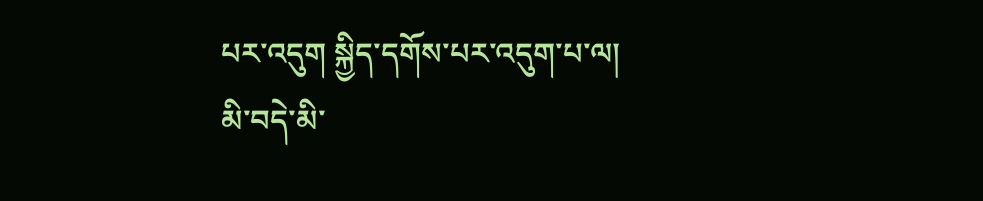པར་འདུག སྐྱིད་དགོས་པར་འདུག་པ་ལ། མི་བདེ་མི་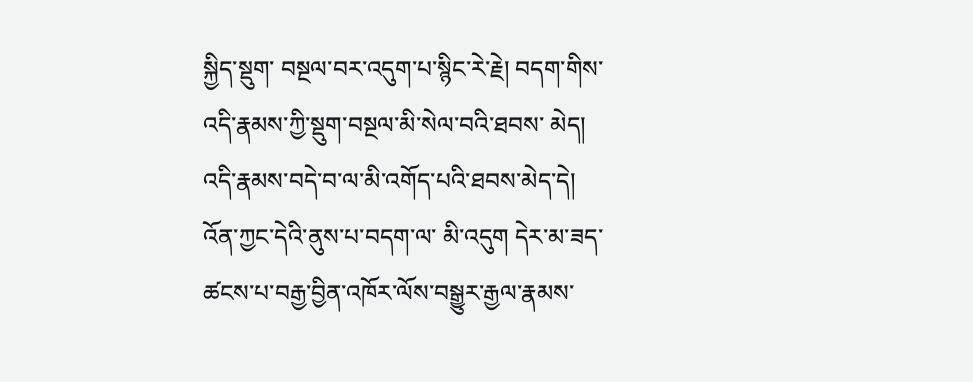སྐྱིད་སྡུག་ བསྔལ་བར་འདུག་པ་སྙིང་རེ་རྗེ། བདག་གིས་འདི་རྣམས་ཀྱི་སྡུག་བསྔལ་མི་སེལ་བའི་ཐབས་ མེད། འདི་རྣམས་བདེ་བ་ལ་མི་འགོད་པའི་ཐབས་མེད་དེ། འོན་ཀྱང་དེའི་ནུས་པ་བདག་ལ་ མི་འདུག དེར་མ་ཟད་ཚངས་པ་བརྒྱ་བྱིན་འཁོར་ལོས་བསྒྱུར་རྒྱལ་རྣམས་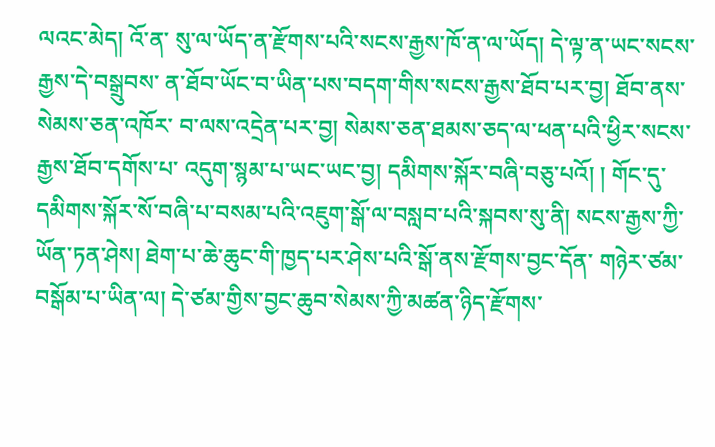ལའང་མེད། འོ་ན་ སུ་ལ་ཡོད་ན་རྫོགས་པའི་སངས་རྒྱས་ཁོ་ན་ལ་ཡོད། དེ་ལྟ་ན་ཡང་སངས་རྒྱས་དེ་བསྒྲུབས་ ན་ཐོབ་ཡོང་བ་ཡིན་པས་བདག་གིས་སངས་རྒྱས་ཐོབ་པར་བྱ། ཐོབ་ནས་སེམས་ཅན་འཁོར་ བ་ལས་འདྲེན་པར་བྱ། སེམས་ཅན་ཐམས་ཅད་ལ་ཕན་པའི་ཕྱིར་སངས་རྒྱས་ཐོབ་དགོས་པ་ འདུག་སྙམ་པ་ཡང་ཡང་བྱ། དམིགས་སྐོར་བཞི་བཅུ་པའོ། ། གོང་དུ་དམིགས་སྐོར་སོ་བཞི་པ་བསམ་པའི་འཇུག་སྒོ་ལ་བསླབ་པའི་སྐབས་སུ་ནི། སངས་རྒྱས་ཀྱི་ཡོན་ཏན་ཤེས། ཐེག་པ་ཆེ་ཆུང་གི་ཁྱད་པར་ཤེས་པའི་སྒོ་ནས་རྫོགས་བྱང་དོན་ གཉེར་ཙམ་བསྒོམ་པ་ཡིན་ལ། དེ་ཙམ་གྱིས་བྱང་ཆུབ་སེམས་ཀྱི་མཚན་ཉིད་རྫོགས་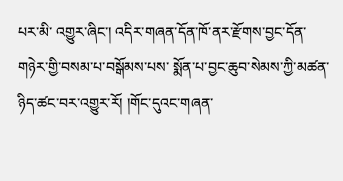པར་མི་ འགྱུར་ཞིང་། འདིར་གཞན་དོན་ཁོ་ནར་རྫོགས་བྱང་དོན་གཉེར་གྱི་བསམ་པ་བསྒོམས་པས་ སྨོན་པ་བྱང་ཆུབ་སེམས་ཀྱི་མཚན་ཉིད་ཚང་བར་འགྱུར་རོ། །གོང་དུའང་གཞན་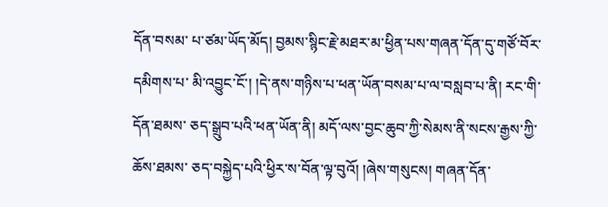དོན་བསམ་ པ་ཙམ་ཡོད་མོད། བྱམས་སྙིང་རྗེ་མཐར་མ་ཕྱིན་པས་གཞན་དོན་དུ་གཙོ་བོར་དམིགས་པ་ མི་འབྱུང་ངོ་། །དེ་ནས་གཉིས་པ་ཕན་ཡོན་བསམ་པ་ལ་བསླབ་པ་ནི། རང་གི་དོན་ཐམས་ ཅད་སྒྲུབ་པའི་ཕན་ཡོན་ནི། མདོ་ལས་བྱང་ཆུབ་ཀྱི་སེམས་ནི་སངས་རྒྱས་ཀྱི་ཆོས་ཐམས་ ཅད་བསྐྱེད་པའི་ཕྱིར་ས་བོན་ལྟ་བུའོ། །ཞེས་གསུངས། གཞན་དོན་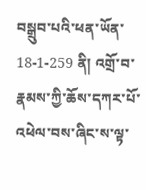བསྒྲུབ་པའི་ཕན་ཡོན་ 18-1-259 ནི། འགྲོ་བ་རྣམས་ཀྱི་ཆོས་དཀར་པོ་འཕེལ་བས་ཞིང་ས་ལྟ་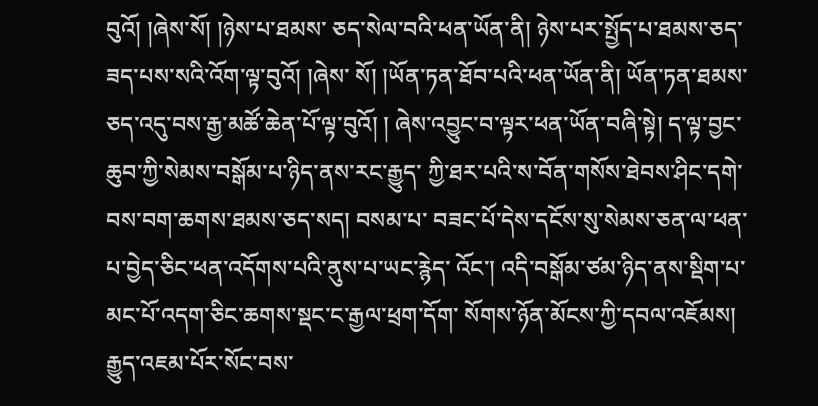བུའོ། །ཞེས་སོ། །ཉེས་པ་ཐམས་ ཅད་སེལ་བའི་ཕན་ཡོན་ནི། ཉེས་པར་སྤྱོད་པ་ཐམས་ཅད་ཟད་པས་སའི་འོག་ལྟ་བུའོ། །ཞེས་ སོ། །ཡོན་ཏན་ཐོབ་པའི་ཕན་ཡོན་ནི། ཡོན་ཏན་ཐམས་ཅད་འདུ་བས་རྒྱ་མཚོ་ཆེན་པོ་ལྟ་བུའོ། ། ཞེས་འབྱུང་བ་ལྟར་ཕན་ཡོན་བཞི་སྟེ། ད་ལྟ་བྱང་ཆུབ་ཀྱི་སེམས་བསྒོམ་པ་ཉིད་ནས་རང་རྒྱུད་ ཀྱི་ཐར་པའི་ས་བོན་གསོས་ཐེབས་ཤིང་དགེ་བས་བག་ཆགས་ཐམས་ཅད་སད། བསམ་པ་ བཟང་པོ་དེས་དངོས་སུ་སེམས་ཅན་ལ་ཕན་པ་བྱེད་ཅིང་ཕན་འདོགས་པའི་ནུས་པ་ཡང་རྙེད་ འོང་། འདི་བསྒོམ་ཙམ་ཉིད་ནས་སྡིག་པ་མང་པོ་འདག་ཅིང་ཆགས་སྡང་ང་རྒྱལ་ཕྲག་དོག་ སོགས་ཉོན་མོངས་ཀྱི་དབལ་འཇོམས། རྒྱུད་འཇམ་པོར་སོང་བས་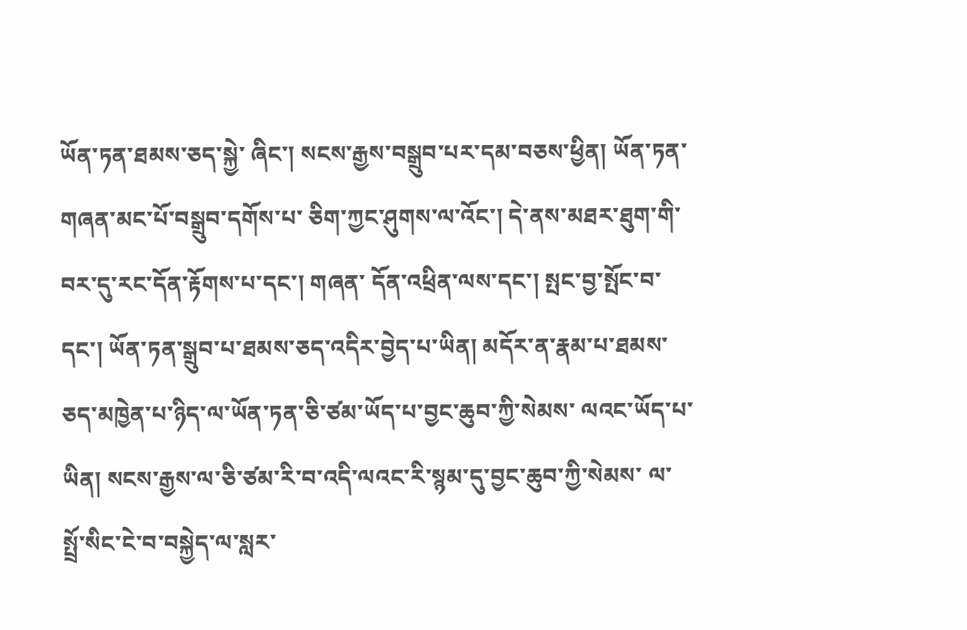ཡོན་ཏན་ཐམས་ཅད་སྐྱེ་ ཞིང་། སངས་རྒྱས་བསྒྲུབ་པར་དམ་བཅས་ཕྱིན། ཡོན་ཏན་གཞན་མང་པོ་བསྒྲུབ་དགོས་པ་ ཅིག་ཀྱང་ཤུགས་ལ་འོང་། དེ་ནས་མཐར་ཐུག་གི་བར་དུ་རང་དོན་རྟོགས་པ་དང་། གཞན་ དོན་འཕྲིན་ལས་དང་། སྤང་བྱ་སྤོང་བ་དང་། ཡོན་ཏན་སྒྲུབ་པ་ཐམས་ཅད་འདིར་བྱེད་པ་ཡིན། མདོར་ན་རྣམ་པ་ཐམས་ཅད་མཁྱེན་པ་ཉིད་ལ་ཡོན་ཏན་ཅི་ཙམ་ཡོད་པ་བྱང་ཆུབ་ཀྱི་སེམས་ ལའང་ཡོད་པ་ཡིན། སངས་རྒྱས་ལ་ཅི་ཙམ་རི་བ་འདི་ལའང་རི་སྙམ་དུ་བྱང་ཆུབ་ཀྱི་སེམས་ ལ་སྤྲོ་སིང་ངེ་བ་བསྐྱེད་ལ་སླར་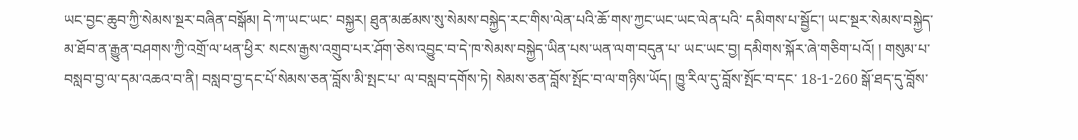ཡང་བྱང་ཆུབ་ཀྱི་སེམས་སྔར་བཞིན་བསྒོམ། དེ་ཀ་ཡང་ཡང་ བསྐྱར། ཐུན་མཚམས་སུ་སེམས་བསྐྱེད་རང་གིས་ལེན་པའི་ཆོ་གས་ཀྱང་ཡང་ཡང་ལེན་པའི་ དམིགས་པ་སྦྱོང་། ཡང་སྔར་སེམས་བསྐྱེད་མ་ཐོབ་ན་རྒྱུན་བཤགས་ཀྱི་འགྲོ་ལ་ཕན་ཕྱིར་ སངས་རྒྱས་འགྲུབ་པར་ཤོག་ཅེས་འབྱུང་བ་དེ་ཁ་སེམས་བསྐྱེད་ཡིན་པས་ཡན་ལག་བདུན་པ་ ཡང་ཡང་བྱ། དམིགས་སྐོར་ཞེ་གཅིག་པའོ། ། གསུམ་པ་བསླབ་བྱ་ལ་དམ་འཆའ་བ་ནི། བསླབ་བྱ་དང་པོ་སེམས་ཅན་བློས་མི་སྤང་པ་ ལ་བསླབ་དགོས་ཏེ། སེམས་ཅན་བློས་སྤོང་བ་ལ་གཉིས་ཡོད། ཁྱུ་རིལ་དུ་བློས་སྤོང་བ་དང་ 18-1-260 སྒོ་ཐད་དུ་བློས་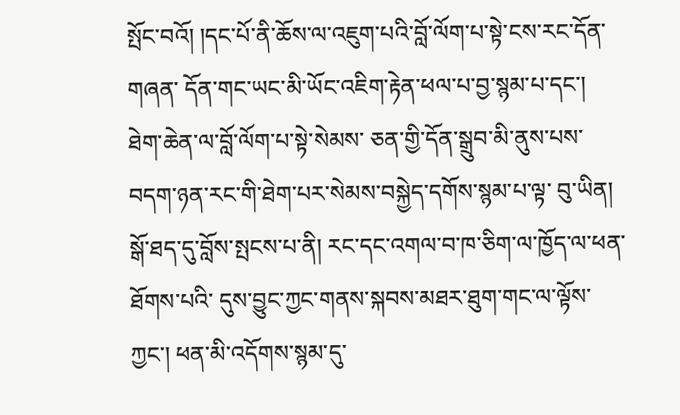སྤོང་བའོ། །དང་པོ་ནི་ཆོས་ལ་འཇུག་པའི་བློ་ལོག་པ་སྟེ་ངས་རང་དོན་གཞན་ དོན་གང་ཡང་མི་ཡོང་འཇིག་རྟེན་ཕལ་པ་བྱ་སྙམ་པ་དང་། ཐེག་ཆེན་ལ་བློ་ལོག་པ་སྟེ་སེམས་ ཅན་གྱི་དོན་སྒྲུབ་མི་ནུས་པས་བདག་ཉན་རང་གི་ཐེག་པར་སེམས་བསྐྱེད་དགོས་སྙམ་པ་ལྟ་ བུ་ཡིན། སྒོ་ཐད་དུ་བློས་སྤངས་པ་ནི། རང་དང་འགལ་བ་ཁ་ཅིག་ལ་ཁྱོད་ལ་ཕན་ཐོགས་པའི་ དུས་བྱུང་ཀྱང་གནས་སྐབས་མཐར་ཐུག་གང་ལ་ལྟོས་ཀྱང་། ཕན་མི་འདོགས་སྙམ་དུ་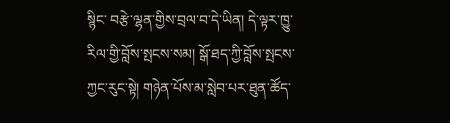སྙིང་ བརྩེ་ལྷན་གྱིས་བྲལ་བ་དེ་ཡིན། དེ་ལྟར་ཁྱུ་རིལ་གྱི་བློས་སྤངས་སམ། སྒོ་ཐད་ཀྱི་བློས་སྤངས་ ཀྱང་རུང་སྟེ། གཉེན་པོས་མ་སླེབ་པར་ཐུན་ཚོད་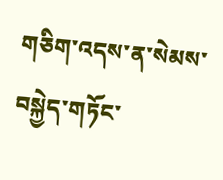གཅིག་འདས་ན་སེམས་བསྐྱེད་གཏོང་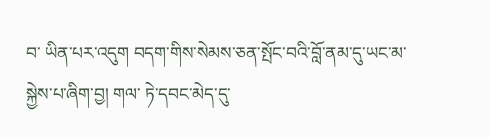བ་ ཡིན་པར་འདུག བདག་གིས་སེམས་ཅན་སྤོང་བའི་བློ་ནམ་དུ་ཡང་མ་སྐྱེས་པ་ཞིག་བྱ། གལ་ ཏེ་དབང་མེད་དུ་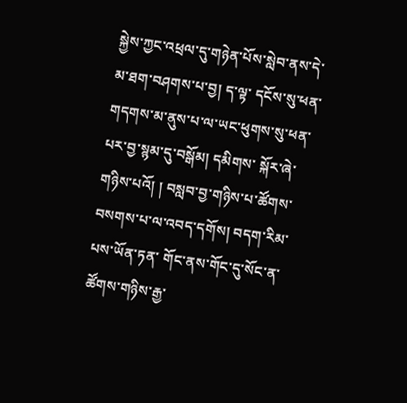སྐྱེས་ཀྱང་འཕྲལ་དུ་གཉེན་པོས་སླེབ་ནས་དེ་མ་ཐག་བཤགས་པ་བྱ། ད་ལྟ་ དངོས་སུ་ཕན་གདགས་མ་ནུས་པ་ལ་ཡང་ཕུགས་སུ་ཕན་པར་བྱ་སྙམ་དུ་བསྒོམ། དམིགས་ སྐོར་ཞེ་གཉིས་པའོ། ། བསླབ་བྱ་གཉིས་པ་ཚོགས་བསགས་པ་ལ་འབད་དགོས། བདག་རིམ་པས་ཡོན་ཏན་ གོང་ནས་གོང་དུ་སོང་ན་ཚོགས་གཉིས་རྒྱ་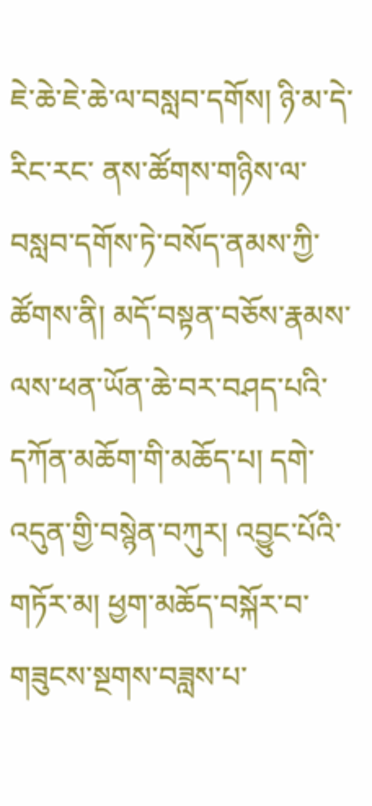ཇེ་ཆེ་ཇེ་ཆེ་ལ་བསླབ་དགོས། ཉི་མ་དེ་རིང་རང་ ནས་ཚོགས་གཉིས་ལ་བསླབ་དགོས་ཏེ་བསོད་ནམས་ཀྱི་ཚོགས་ནི། མདོ་བསྟན་བཅོས་རྣམས་ ལས་ཕན་ཡོན་ཆེ་བར་བཤད་པའི་དཀོན་མཆོག་གི་མཆོད་པ། དགེ་འདུན་གྱི་བསྙེན་བཀུར། འབྱུང་པོའི་གཏོར་མ། ཕྱག་མཆོད་བསྐོར་བ་གཟུངས་སྔགས་བཟླས་པ་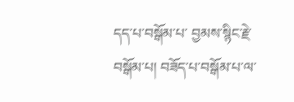དད་པ་བསྒོམ་པ་ བྱམས་སྙིང་རྗེ་བསྒོམ་པ། བཟོད་པ་བསྒོམ་པ་ལ་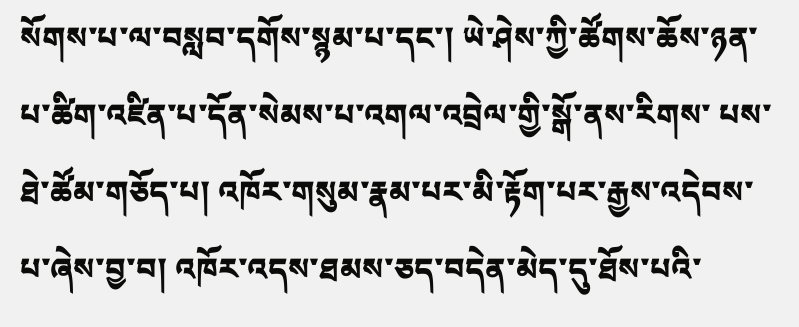སོགས་པ་ལ་བསླབ་དགོས་སྙམ་པ་དང་། ཡེ་ཤེས་ཀྱི་ཚོགས་ཆོས་ཉན་པ་ཚིག་འཛིན་པ་དོན་སེམས་པ་འགལ་འབྲེལ་གྱི་སྒོ་ནས་རིགས་ པས་ཐེ་ཚོམ་གཅོད་པ། འཁོར་གསུམ་རྣམ་པར་མི་རྟོག་པར་རྒྱས་འདེབས་པ་ཞེས་བྱ་བ། འཁོར་འདས་ཐམས་ཅད་བདེན་མེད་དུ་ཐོས་པའི་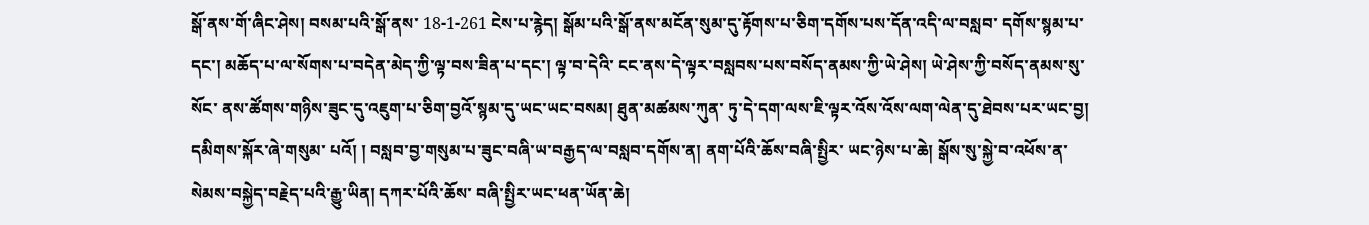སྒོ་ནས་གོ་ཞིང་ཤེས། བསམ་པའི་སྒོ་ནས་ 18-1-261 ངེས་པ་རྙེད། སྒོམ་པའི་སྒོ་ནས་མངོན་སུམ་དུ་རྟོགས་པ་ཅིག་དགོས་པས་དོན་འདི་ལ་བསླབ་ དགོས་སྙམ་པ་དང་། མཆོད་པ་ལ་སོགས་པ་བདེན་མེད་ཀྱི་ལྟ་བས་ཟིན་པ་དང་། ལྟ་བ་དེའི་ ངང་ནས་དེ་ལྟར་བསླབས་པས་བསོད་ནམས་ཀྱི་ཡེ་ཤེས། ཡེ་ཤེས་ཀྱི་བསོད་ནམས་སུ་སོང་ ནས་ཚོགས་གཉིས་ཟུང་དུ་འཇུག་པ་ཅིག་བྱའོ་སྙམ་དུ་ཡང་ཡང་བསམ། ཐུན་མཚམས་ཀུན་ ཏུ་དེ་དག་ལས་ཇི་ལྟར་འོས་འོས་ལག་ལེན་དུ་ཐེབས་པར་ཡང་བྱ། དམིགས་སྐོར་ཞེ་གསུམ་ པའོ། ། བསླབ་བྱ་གསུམ་པ་ཟུང་བཞི་ཡ་བརྒྱད་ལ་བསླབ་དགོས་ན། ནག་པོའི་ཆོས་བཞི་སྤྱིར་ ཡང་ཉེས་པ་ཆེ། སྒོས་སུ་སྐྱེ་བ་འཕོས་ན་སེམས་བསྐྱེད་བརྗེད་པའི་རྒྱུ་ཡིན། དཀར་པོའི་ཆོས་ བཞི་སྤྱིར་ཡང་ཕན་ཡོན་ཆེ།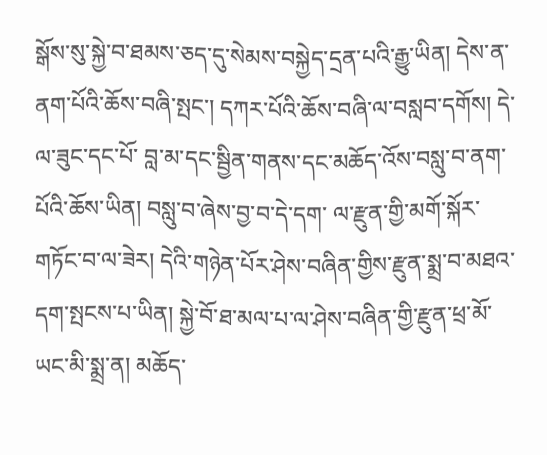སྒོས་སུ་སྐྱེ་བ་ཐམས་ཅད་དུ་སེམས་བསྐྱེད་དྲན་པའི་རྒྱུ་ཡིན། དེས་ན་ནག་པོའི་ཆོས་བཞི་སྤང་། དཀར་པོའི་ཆོས་བཞི་ལ་བསླབ་དགོས། དེ་ལ་ཟུང་དང་པོ་ བླ་མ་དང་སྦྱིན་གནས་དང་མཆོད་འོས་བསླུ་བ་ནག་པོའི་ཆོས་ཡིན། བསླུ་བ་ཞེས་བྱ་བ་དེ་དག་ ལ་རྫུན་གྱི་མགོ་སྐོར་གཏོང་བ་ལ་ཟེར། དེའི་གཉེན་པོར་ཤེས་བཞིན་གྱིས་རྫུན་སྨྲ་བ་མཐའ་ དག་སྤངས་པ་ཡིན། སྐྱེ་བོ་ཐ་མལ་པ་ལ་ཤེས་བཞིན་གྱི་རྫུན་ཕྲ་མོ་ཡང་མི་སྨྲ་ན། མཆོད་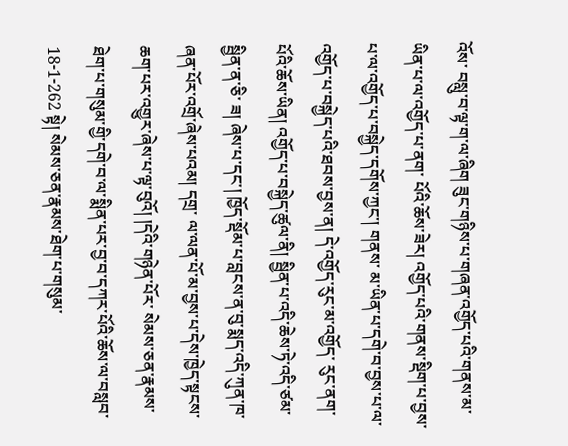འོས་ བསླུ་བ་ལྟ་ག་ལ་ཞིག ཟུང་གཉིས་པ་གཞན་འགྱོད་པའི་གནས་མ་ཡིན་པ་ལ་འགྱོད་པ་ནག་ པོའི་ཆོས་ཟེར། འགྱོད་པའི་གནས་སྡིག་པ་བྱས་པ་ལ་འགྱོད་པ་བསྐྱེད་དགོས་ཀྱང་། གནས་ མ་ཡིན་པ་དགེ་བ་བྱས་པ་ལ་འགྱོད་པ་བསྐྱེད་པའི་ཐབས་བྱས་ན། དེ་འགྱོད་རུང་མ་འགྱོད་ རུང་ནག་པོའི་ཆོས་ཡིན། འགྱོད་པ་བསྐྱེད་ཚུལ་ནི། སྦྱིན་པ་འདི་ཆེས་ཏེ་འདི་ཙམ་སྦྱིན་ན་ཅི་ ཟ། ཞེས་པ་དང་། ཁྱོད་སྡོམ་པ་བླངས་ན་བུ་སྨད་འདི་ཀུན་ཁ་ཞན་པོར་འགྲོ་ཞེས་པའམ། དགྲ་ ལ་ལན་པོ་མ་བྱས་པ་དེས་ཁྱེད་སྟངས་ཆག་པར་འགྱུར་ཞེས་པ་ལྟ་བུའོ། །དེའི་གཉེན་པོར་ སེམས་ཅན་རྣམས་ཐེག་པ་གསུམ་གྱི་དགེ་བ་ལ་སྨིན་པར་བྱ་བ་དཀར་པོའི་ཆོས་ལ་བསླབ་ 18-1-262 སྟེ། སེམས་ཅན་རྣམས་ཐེག་པ་གསུམ་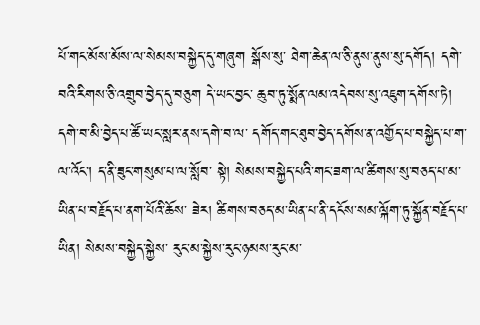པོ་གང་མོས་མོས་ལ་སེམས་བསྐྱེད་དུ་གཞུག སྒོས་སུ་ ཐེག་ཆེན་ལ་ཅི་ནུས་ནུས་སུ་དགོད། དགེ་བའི་རིགས་ཅི་འགྲུབ་བྱེད་དུ་བཅུག དེ་ཡང་བྱང་ ཆུབ་ཏུ་སྨོན་ལམ་འདེབས་སུ་འཇུག་དགོས་ཏེ། དགེ་བ་མི་བྱེད་པ་ཚོ་ཡང་སླར་ནས་དགེ་བ་ལ་ དགོད་གང་ཐུབ་བྱེད་དགོས་ན་འགྱོད་པ་བསྐྱེད་པ་ག་ལ་འོང་། ད་ནི་ཟུང་གསུམ་པ་ལ་སློབ་ སྟེ། སེམས་བསྐྱེད་པའི་གང་ཟག་ལ་ཚིགས་སུ་བཅད་པ་མ་ཡིན་པ་བརྗོད་པ་ནག་པོའི་ཆོས་ ཟེར། ཚིགས་བཅད་མ་ཡིན་པ་ནི་དངོས་སམ་ལྐོག་ཏུ་སྐྱོན་བརྗོད་པ་ཡིན། སེམས་བསྐྱེད་སྐྱེས་ རུང་མ་སྐྱེས་རུང་ཉམས་རུང་མ་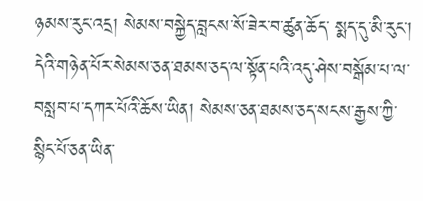ཉམས་རུང་འདྲ། སེམས་བསྐྱེད་བླངས་སོ་ཟེར་བ་ཚུན་ཆོད་ སྨད་དུ་མི་རུང་། དེའི་གཉེན་པོར་སེམས་ཅན་ཐམས་ཅད་ལ་སྟོན་པའི་འདུ་ཤེས་བསྒོམ་པ་ལ་ བསླབ་པ་དཀར་པོའི་ཆོས་ཡིན། སེམས་ཅན་ཐམས་ཅད་སངས་རྒྱས་ཀྱི་སྙིང་པོ་ཅན་ཡིན་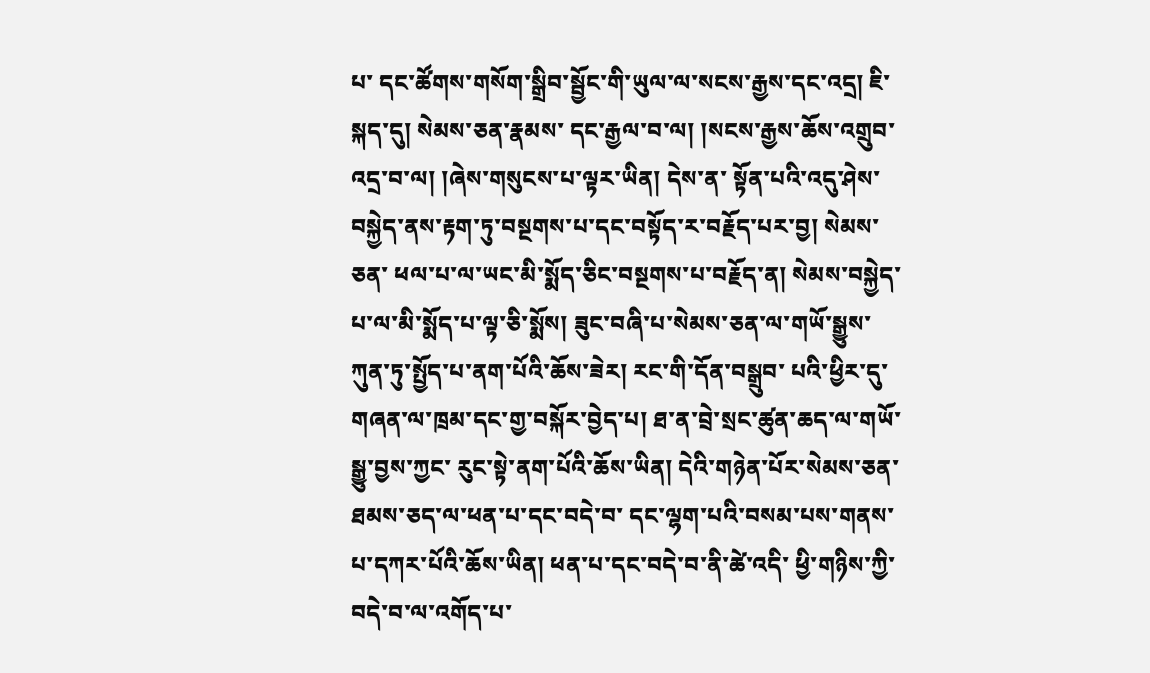པ་ དང་ཚོགས་གསོག་སྒྲིབ་སྦྱོང་གི་ཡུལ་ལ་སངས་རྒྱས་དང་འདྲ། ཇི་སྐད་དུ། སེམས་ཅན་རྣམས་ དང་རྒྱལ་བ་ལ། །སངས་རྒྱས་ཆོས་འགྲུབ་འདྲ་བ་ལ། །ཞེས་གསུངས་པ་ལྟར་ཡིན། དེས་ན་ སྟོན་པའི་འདུ་ཤེས་བསྐྱེད་ནས་རྟག་ཏུ་བསྔགས་པ་དང་བསྟོད་ར་བརྗོད་པར་བྱ། སེམས་ཅན་ ཕལ་པ་ལ་ཡང་མི་སྨོད་ཅིང་བསྔགས་པ་བརྗོད་ན། སེམས་བསྐྱེད་པ་ལ་མི་སྨོད་པ་ལྟ་ཅི་སྨོས། ཟུང་བཞི་པ་སེམས་ཅན་ལ་གཡོ་སྒྱུས་ཀུན་ཏུ་སྤྱོད་པ་ནག་པོའི་ཆོས་ཟེར། རང་གི་དོན་བསྒྲུབ་ པའི་ཕྱིར་དུ་གཞན་ལ་ཁྲམ་དང་གྱ་བསྐོར་བྱེད་པ། ཐ་ན་བྲེ་སྲང་ཚུན་ཆད་ལ་གཡོ་སྒྱུ་བྱས་ཀྱང་ རུང་སྟེ་ནག་པོའི་ཆོས་ཡིན། དེའི་གཉེན་པོར་སེམས་ཅན་ཐམས་ཅད་ལ་ཕན་པ་དང་བདེ་བ་ དང་ལྷག་པའི་བསམ་པས་གནས་པ་དཀར་པོའི་ཆོས་ཡིན། ཕན་པ་དང་བདེ་བ་ནི་ཚེ་འདི་ ཕྱི་གཉིས་ཀྱི་བདེ་བ་ལ་འགོད་པ་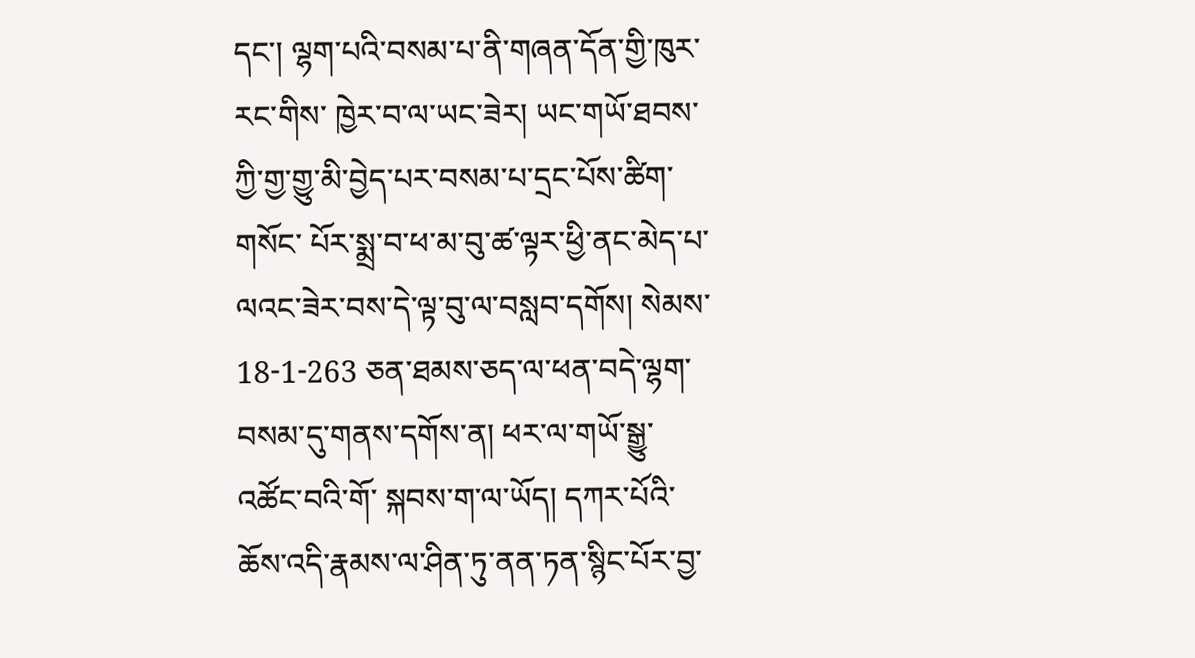དང་། ལྷག་པའི་བསམ་པ་ནི་གཞན་དོན་གྱི་ཁུར་རང་གིས་ ཁྱེར་བ་ལ་ཡང་ཟེར། ཡང་གཡོ་ཐབས་ཀྱི་གྱ་གྱུ་མི་བྱེད་པར་བསམ་པ་དྲང་པོས་ཚིག་གསོང་ པོར་སྨྲ་བ་ཕ་མ་བུ་ཚ་ལྟར་ཕྱི་ནང་མེད་པ་ལའང་ཟེར་བས་དེ་ལྟ་བུ་ལ་བསླབ་དགོས། སེམས་ 18-1-263 ཅན་ཐམས་ཅད་ལ་ཕན་བདེ་ལྷག་བསམ་དུ་གནས་དགོས་ན། ཕར་ལ་གཡོ་སྒྱུ་འཚོང་བའི་གོ་ སྐབས་ག་ལ་ཡོད། དཀར་པོའི་ཆོས་འདི་རྣམས་ལ་ཤིན་ཏུ་ནན་ཏན་སྙིང་པོར་བྱ་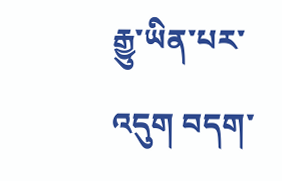རྒྱུ་ཡིན་པར་ འདུག བདག་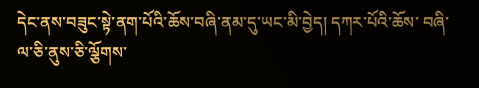དེང་ནས་བཟུང་སྟེ་ནག་པོའི་ཆོས་བཞི་ནམ་དུ་ཡང་མི་བྱེད། དཀར་པོའི་ཆོས་ བཞི་ལ་ཅི་ནུས་ཅི་ལྕོགས་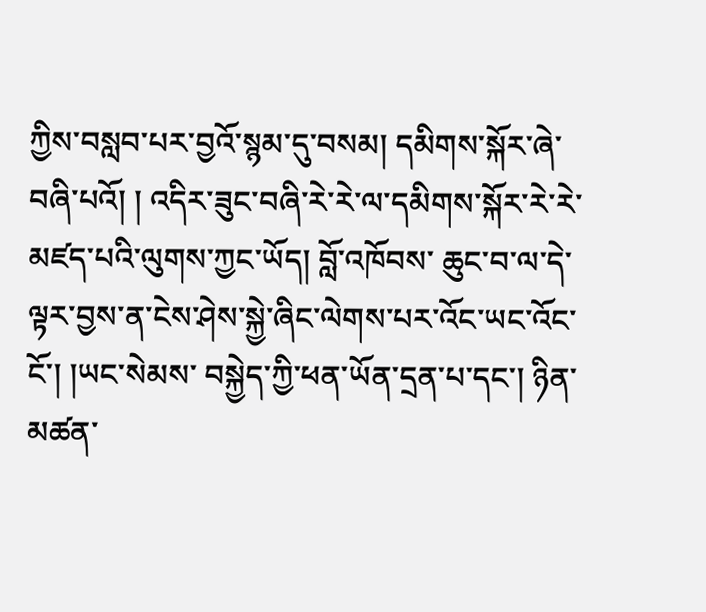ཀྱིས་བསླབ་པར་བྱའོ་སྙམ་དུ་བསམ། དམིགས་སྐོར་ཞེ་བཞི་པའོ། ། འདིར་ཟུང་བཞི་རེ་རེ་ལ་དམིགས་སྐོར་རེ་རེ་མཛད་པའི་ལུགས་ཀྱང་ཡོད། བློ་འཁོབས་ ཆུང་བ་ལ་དེ་ལྟར་བྱས་ན་ངེས་ཤེས་སྐྱེ་ཞིང་ལེགས་པར་འོང་ཡང་འོང་ངོ་། །ཡང་སེམས་ བསྐྱེད་ཀྱི་ཕན་ཡོན་དྲན་པ་དང་། ཉིན་མཚན་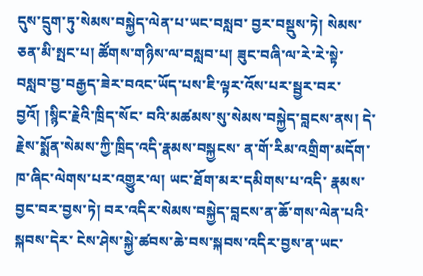དུས་དྲུག་ཏུ་སེམས་བསྐྱེད་ལེན་པ་ཡང་བསླབ་ བྱར་བསྡུས་ཏེ། སེམས་ཅན་མི་སྤང་པ། ཚོགས་གཉིས་ལ་བསླབ་པ། ཟུང་བཞི་ལ་རེ་རེ་སྟེ་ བསླབ་བྱ་བརྒྱད་ཟེར་བའང་ཡོད་པས་ཇི་ལྟར་འོས་པར་སྦྱར་བར་བྱའོ། །སྙིང་རྗེའི་ཁྲིད་སོང་ བའི་མཚམས་སུ་སེམས་བསྐྱེད་བླངས་ནས། དེ་རྗེས་སྨོན་སེམས་ཀྱི་ཁྲིད་འདི་རྣམས་བསྐྱངས་ ན་གོ་རིམ་འགྲིག་མདོག་ཁ་ཞིང་ལེགས་པར་འགྱུར་ལ། ཡང་ཐོག་མར་དམིགས་པ་འདི་ རྣམས་བྱང་བར་བྱས་ཏེ། བར་འདིར་སེམས་བསྐྱེད་བླངས་ན་ཆོ་གས་ལེན་པའི་སྐབས་དེར་ ངེས་ཤེས་སྐྱེ་ཚབས་ཆེ་བས་སྐབས་འདིར་བྱས་ན་ཡང་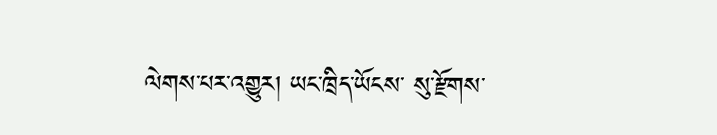ལེགས་པར་འགྱུར། ཡང་ཁྲིད་ཡོངས་ སུ་རྫོགས་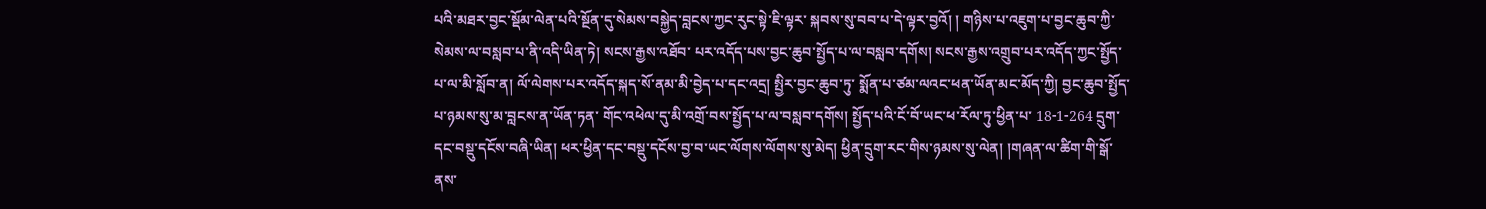པའི་མཐར་བྱང་སྡོམ་ལེན་པའི་སྔོན་དུ་སེམས་བསྐྱེད་བླངས་ཀྱང་རུང་སྟེ་ཇི་ལྟར་ སྐབས་སུ་བབ་པ་དེ་ལྟར་བྱའོ། ། གཉིས་པ་འཇུག་པ་བྱང་ཆུབ་ཀྱི་སེམས་ལ་བསླབ་པ་ནི་འདི་ཡིན་ཏེ། སངས་རྒྱས་འཐོབ་ པར་འདོད་པས་བྱང་ཆུབ་སྤྱོད་པ་ལ་བསླབ་དགོས། སངས་རྒྱས་འགྲུབ་པར་འདོད་ཀྱང་སྤྱོད་ པ་ལ་མི་སློབ་ན། ལོ་ལེགས་པར་འདོད་སྐད་སོ་ནམ་མི་བྱེད་པ་དང་འདྲ། སྤྱིར་བྱང་ཆུབ་ཏུ་ སྨོན་པ་ཙམ་ལའང་ཕན་ཡོན་མང་མོད་ཀྱི། བྱང་ཆུབ་སྤྱོད་པ་ཉམས་སུ་མ་བླངས་ན་ཡོན་ཏན་ གོང་འཕེལ་དུ་མི་འགྲོ་བས་སྤྱོད་པ་ལ་བསླབ་དགོས། སྤྱོད་པའི་ངོ་བོ་ཡང་ཕ་རོལ་ཏུ་ཕྱིན་པ་ 18-1-264 དྲུག་དང་བསྡུ་དངོས་བཞི་ཡིན། ཕར་ཕྱིན་དང་བསྡུ་དངོས་བྱ་བ་ཡང་ལོགས་ལོགས་སུ་མེད། ཕྱིན་དྲུག་རང་གིས་ཉམས་སུ་ལེན། །གཞན་ལ་ཚིག་གི་སྒོ་ནས་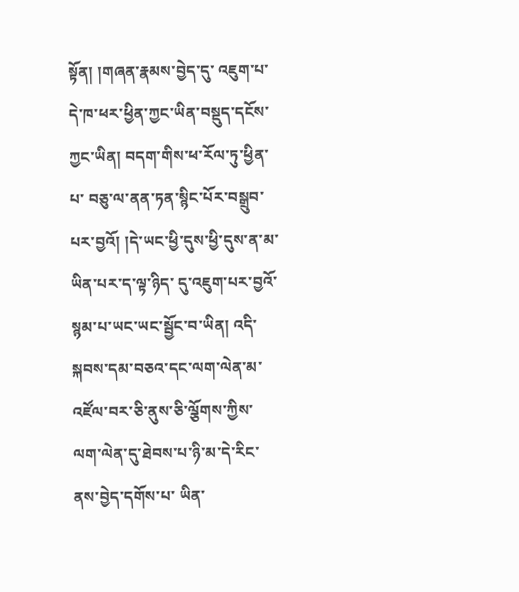སྟོན། །གཞན་རྣམས་བྱེད་དུ་ འཇུག་པ་དེ་ཁ་ཕར་ཕྱིན་ཀྱང་ཡིན་བསྡུད་དངོས་ཀྱང་ཡིན། བདག་གིས་ཕ་རོལ་ཏུ་ཕྱིན་པ་ བཅུ་ལ་ནན་ཏན་སྙིང་པོར་བསྒྲུབ་པར་བྱའོ། །དེ་ཡང་ཕྱི་དུས་ཕྱི་དུས་ན་མ་ཡིན་པར་ད་ལྟ་ཉིད་ དུ་འཇུག་པར་བྱའོ་སྙམ་པ་ཡང་ཡང་སྦྱོང་བ་ཡིན། འདི་སྐབས་དམ་བཅའ་དང་ལག་ལེན་མ་ འཛོལ་བར་ཅི་ནུས་ཅི་ལྕོགས་ཀྱིས་ལག་ལེན་དུ་ཐེབས་པ་ཉི་མ་དེ་རིང་ནས་བྱེད་དགོས་པ་ ཡིན་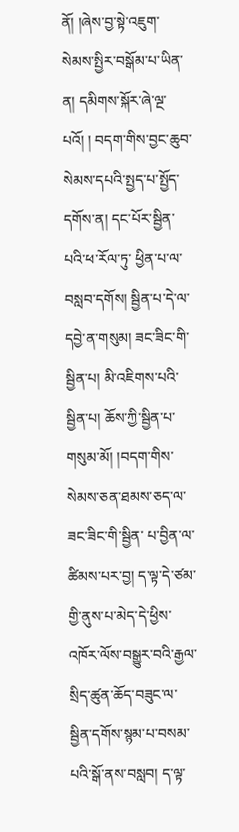ནོ། །ཞེས་བྱ་སྟེ་འཇུག་སེམས་སྤྱིར་བསྒོམ་པ་ཡིན་ན། དམིགས་སྐོར་ཞེ་ལྔ་པའོ། ། བདག་གིས་བྱང་ཆུབ་སེམས་དཔའི་སྤྱད་པ་སྤྱོད་དགོས་ན། དང་པོར་སྦྱིན་པའི་ཕ་རོལ་ཏུ་ ཕྱིན་པ་ལ་བསླབ་དགོས། སྦྱིན་པ་དེ་ལ་དབྱེ་ན་གསུམ། ཟང་ཟིང་གི་སྦྱིན་པ། མི་འཇིགས་པའི་ སྦྱིན་པ། ཆོས་ཀྱི་སྦྱིན་པ་གསུམ་མོ། །བདག་གིས་སེམས་ཅན་ཐམས་ཅད་ལ་ཟང་ཟིང་གི་སྦྱིན་ པ་བྱིན་ལ་ཚིམས་པར་བྱ། ད་ལྟ་དེ་ཙམ་གྱི་ནུས་པ་མེད་དེ་ཕྱིས་འཁོར་ལོས་བསྒྱུར་བའི་རྒྱལ་ སྲིད་ཚུན་ཆོད་བཟུང་ལ་སྦྱིན་དགོས་སྙམ་པ་བསམ་པའི་སྒོ་ནས་བསླབ། ད་ལྟ་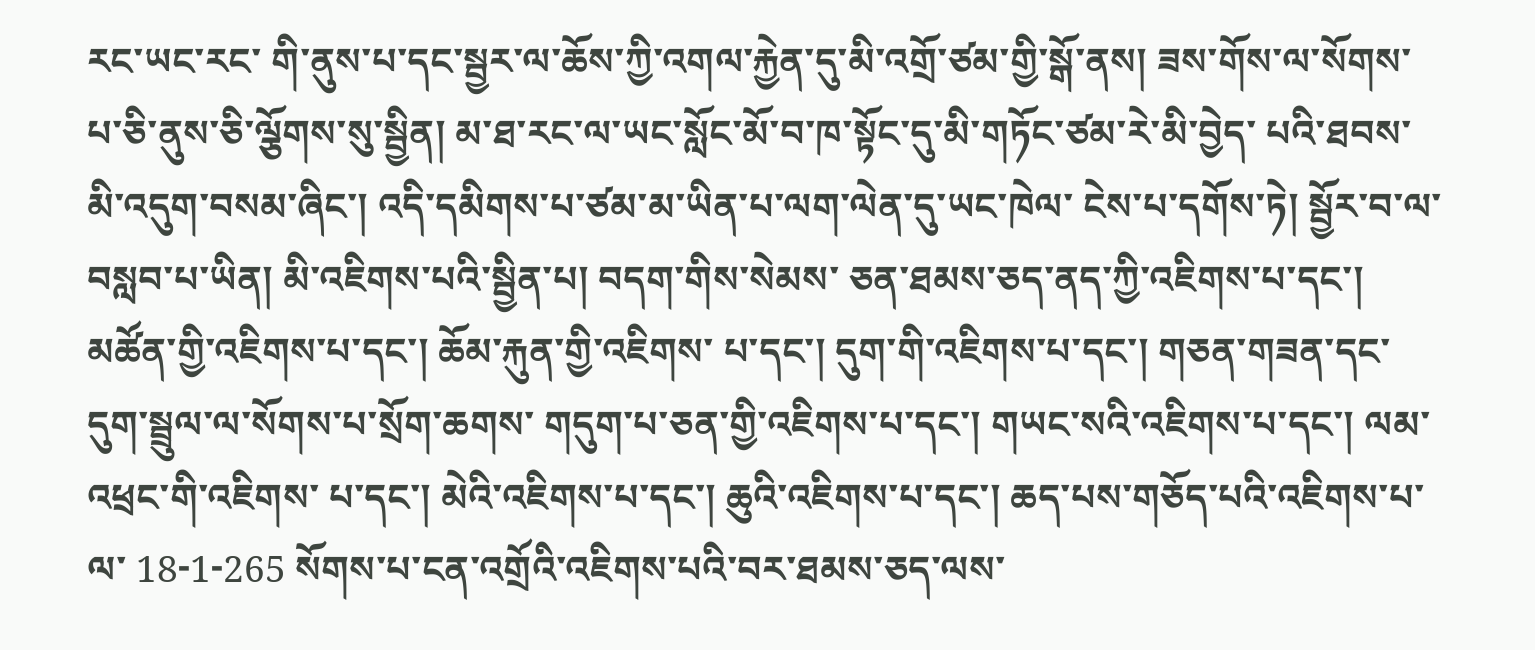རང་ཡང་རང་ གི་ནུས་པ་དང་སྦྱར་ལ་ཆོས་ཀྱི་འགལ་རྐྱེན་དུ་མི་འགྲོ་ཙམ་གྱི་སྒོ་ནས། ཟས་གོས་ལ་སོགས་ པ་ཅི་ནུས་ཅི་ལྕོགས་སུ་སྦྱིན། མ་ཐ་རང་ལ་ཡང་སློང་མོ་བ་ཁ་སྟོང་དུ་མི་གཏོང་ཙམ་རེ་མི་བྱེད་ པའི་ཐབས་མི་འདུག་བསམ་ཞིང་། འདི་དམིགས་པ་ཙམ་མ་ཡིན་པ་ལག་ལེན་དུ་ཡང་ཁེལ་ ངེས་པ་དགོས་ཏེ། སྦྱོར་བ་ལ་བསླབ་པ་ཡིན། མི་འཇིགས་པའི་སྦྱིན་པ། བདག་གིས་སེམས་ ཅན་ཐམས་ཅད་ནད་ཀྱི་འཇིགས་པ་དང་། མཚོན་གྱི་འཇིགས་པ་དང་། ཆོམ་རྐུན་གྱི་འཇིགས་ པ་དང་། དུག་གི་འཇིགས་པ་དང་། གཅན་གཟན་དང་དུག་སྦྲུལ་ལ་སོགས་པ་སྲོག་ཆགས་ གདུག་པ་ཅན་གྱི་འཇིགས་པ་དང་། གཡང་སའི་འཇིགས་པ་དང་། ལམ་འཕྲང་གི་འཇིགས་ པ་དང་། མེའི་འཇིགས་པ་དང་། ཆུའི་འཇིགས་པ་དང་། ཆད་པས་གཅོད་པའི་འཇིགས་པ་ལ་ 18-1-265 སོགས་པ་ངན་འགྲོའི་འཇིགས་པའི་བར་ཐམས་ཅད་ལས་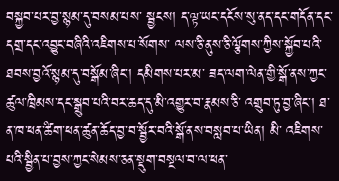བསྐྱབ་པར་བྱ་སྙམ་དུ་བསམ་པས་ སྦྱངས། ད་ལྟ་ཡང་དངོས་སུ་ནད་དང་གདོན་དང་དགྲ་དང་འབྱུང་བཞིའི་འཇིགས་པ་སོགས་ ལས་ཅི་ནུས་ཅི་ལྕོགས་ཀྱིས་སྐྱོབ་པའི་ཐབས་བྱའོ་སྙམ་དུ་བསྒོམ་ཞིང་། དམིགས་པར་མ་ ཟད་ལག་ལེན་གྱི་སྒོ་ནས་ཀྱང་ཚུལ་ཁྲིམས་དང་སྒྲུབ་པའི་བར་ཆད་དུ་མི་འགྱུར་བ་རྣམས་ཅི་ འགྲུབ་ཏུ་བྱ་ཞིང་། ཐ་ན་ཁ་ཕན་ཚིག་ཕན་ཚུན་ཆོད་བྱ་བ་སྦྱོར་བའི་སྒོ་ནས་བསླབ་པ་ཡིན། མི་ འཇིགས་པའི་སྦྱིན་པ་བྱས་ཀྱང་སེམས་ཅན་སྡུག་བསྔལ་བ་ལ་ཕན་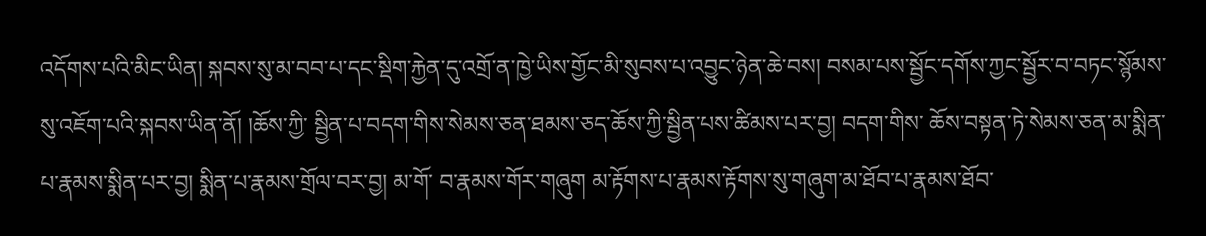འདོགས་པའི་མིང་ཡིན། སྐབས་སུ་མ་བབ་པ་དང་སྡིག་རྐྱེན་དུ་འགྲོ་ན་ཁྱེ་ཡིས་གྱོང་མི་སུབས་པ་འབྱུང་ཉེན་ཆེ་བས། བསམ་པས་སྦྱོང་དགོས་ཀྱང་སྦྱོར་བ་བཏང་སྙོམས་སུ་འཇོག་པའི་སྐབས་ཡིན་ནོ། །ཆོས་ཀྱི་ སྦྱིན་པ་བདག་གིས་སེམས་ཅན་ཐམས་ཅད་ཆོས་ཀྱི་སྦྱིན་པས་ཚིམས་པར་བྱ། བདག་གིས་ ཆོས་བསྟན་ཏེ་སེམས་ཅན་མ་སྨིན་པ་རྣམས་སྨིན་པར་བྱ། སྨིན་པ་རྣམས་གྲོལ་བར་བྱ། མ་གོ་ བ་རྣམས་གོར་གཞུག མ་རྟོགས་པ་རྣམས་རྟོགས་སུ་གཞུག་མ་ཐོབ་པ་རྣམས་ཐོབ་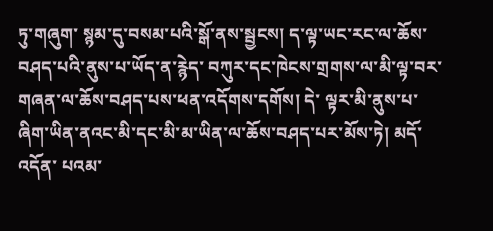ཏུ་གཞུག་ སྙམ་དུ་བསམ་པའི་སྒོ་ནས་སྦྱངས། ད་ལྟ་ཡང་རང་ལ་ཆོས་བཤད་པའི་ནུས་པ་ཡོད་ན་རྙེད་ བཀུར་དང་ཁེངས་གྲགས་ལ་མི་ལྟ་བར་གཞན་ལ་ཆོས་བཤད་པས་ཕན་འདོགས་དགོས། དེ་ ལྟར་མི་ནུས་པ་ཞིག་ཡིན་ནའང་མི་དང་མི་མ་ཡིན་ལ་ཆོས་བཤད་པར་མོས་ཏེ། མདོ་འདོན་ པའམ་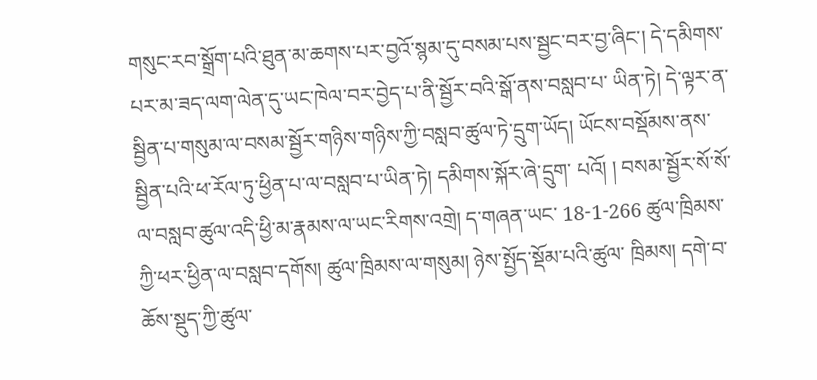གསུང་རབ་སྒྲོག་པའི་ཐུན་མ་ཆགས་པར་བྱའོ་སྙམ་དུ་བསམ་པས་སྦྱང་བར་བྱ་ཞིང་། དེ་དམིགས་པར་མ་ཟད་ལག་ལེན་དུ་ཡང་ཁེལ་བར་བྱེད་པ་ནི་སྦྱོར་བའི་སྒོ་ནས་བསླབ་པ་ ཡིན་ཏེ། དེ་ལྟར་ན་སྦྱིན་པ་གསུམ་ལ་བསམ་སྦྱོར་གཉིས་གཉིས་ཀྱི་བསླབ་ཚུལ་ཏེ་དྲུག་ཡོད། ཡོངས་བསྡོམས་ནས་སྦྱིན་པའི་ཕ་རོལ་ཏུ་ཕྱིན་པ་ལ་བསླབ་པ་ཡིན་ཏེ། དམིགས་སྐོར་ཞེ་དྲུག་ པའོ། ། བསམ་སྦྱོར་སོ་སོ་ལ་བསླབ་ཚུལ་འདི་ཕྱི་མ་རྣམས་ལ་ཡང་རིགས་འགྲེ། ད་གཞན་ཡང་ 18-1-266 ཚུལ་ཁྲིམས་ཀྱི་ཕར་ཕྱིན་ལ་བསླབ་དགོས། ཚུལ་ཁྲིམས་ལ་གསུམ། ཉེས་སྤྱོད་སྡོམ་པའི་ཚུལ་ ཁྲིམས། དགེ་བ་ཆོས་སྡུད་ཀྱི་ཚུལ་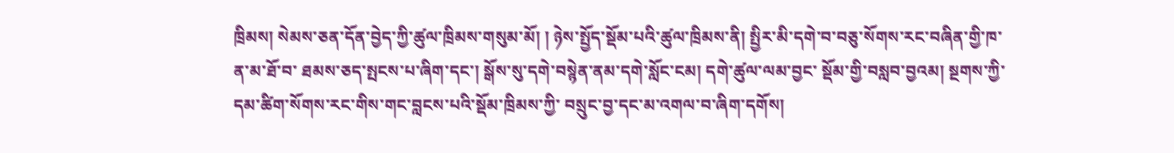ཁྲིམས། སེམས་ཅན་དོན་བྱེད་ཀྱི་ཚུལ་ཁྲིམས་གསུམ་མོ། ། ཉེས་སྤྱོད་སྡོམ་པའི་ཚུལ་ཁྲིམས་ནི། སྤྱིར་མི་དགེ་བ་བཅུ་སོགས་རང་བཞིན་གྱི་ཁ་ན་མ་ཐོ་བ་ ཐམས་ཅད་སྤངས་པ་ཞིག་དང་། སྒོས་སུ་དགེ་བསྙེན་ནམ་དགེ་སློང་ངམ། དགེ་ཚུལ་ལམ་བྱང་ སྡོམ་གྱི་བསླབ་བྱའམ། སྔགས་ཀྱི་དམ་ཚིག་སོགས་རང་གིས་གང་བླངས་པའི་སྡོམ་ཁྲིམས་ཀྱི་ བསྲུང་བྱ་དང་མ་འགལ་བ་ཞིག་དགོས།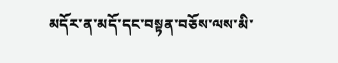མདོར་ན་མདོ་དང་བསྟན་བཅོས་ལས་མི་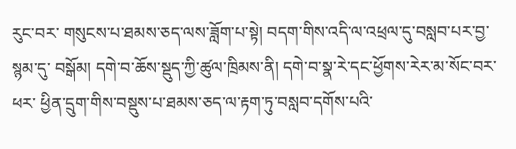རུང་བར་ གསུངས་པ་ཐམས་ཅད་ལས་ཟློག་པ་སྟེ། བདག་གིས་འདི་ལ་འཕྲལ་དུ་བསླབ་པར་བྱ་སྙམ་དུ་ བསྒོམ། དགེ་བ་ཆོས་སྡུད་ཀྱི་ཚུལ་ཁྲིམས་ནི། དགེ་བ་སྣ་རེ་དང་ཕྱོགས་རེར་མ་སོང་བར་ཕར་ ཕྱིན་དྲུག་གིས་བསྡུས་པ་ཐམས་ཅད་ལ་རྟག་ཏུ་བསླབ་དགོས་པའི་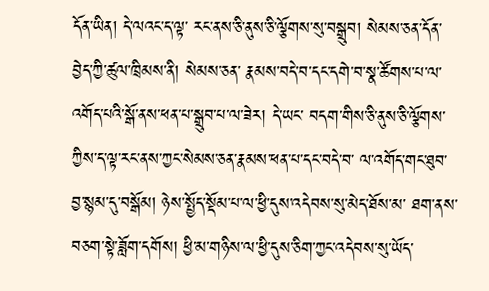དོན་ཡིན། དེ་ལའང་ད་ལྟ་ རང་ནས་ཅི་ནུས་ཅི་ལྕོགས་སུ་བསྒྲུབ། སེམས་ཅན་དོན་བྱེད་ཀྱི་ཚུལ་ཁྲིམས་ནི། སེམས་ཅན་ རྣམས་བདེ་བ་དང་དགེ་བ་སྣ་ཚོགས་པ་ལ་འགོད་པའི་སྒོ་ནས་ཕན་པ་སྒྲུབ་པ་ལ་ཟེར། དེ་ཡང་ བདག་གིས་ཅི་ནུས་ཅི་ལྕོགས་ཀྱིས་ད་ལྟ་རང་ནས་ཀྱང་སེམས་ཅན་རྣམས་ཕན་པ་དང་བདེ་བ་ ལ་འགོད་གང་ཐུབ་བྱ་སྙམ་དུ་བསྒོམ། ཉེས་སྤྱོད་སྡོམ་པ་ལ་ཕྱི་དུས་འདེབས་སུ་མེད་ཐོས་མ་ ཐག་ནས་བཅག་སྟེ་ཟློག་དགོས། ཕྱི་མ་གཉིས་ལ་ཕྱི་དུས་ཅིག་ཀྱང་འདེབས་སུ་ཡོད་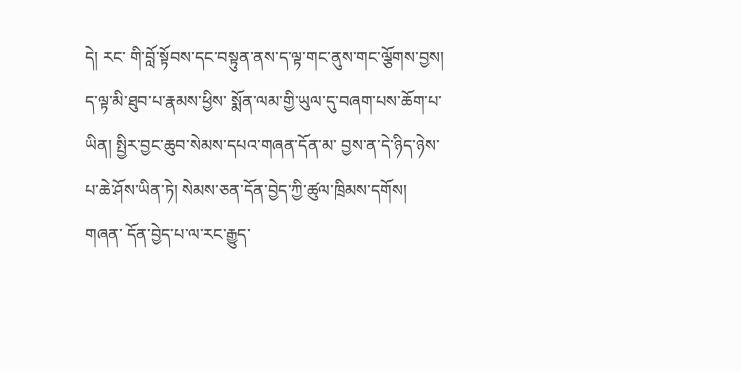དེ། རང་ གི་བློ་སྟོབས་དང་བསྟུན་ནས་ད་ལྟ་གང་ནུས་གང་ལྕོགས་བྱས། ད་ལྟ་མི་ཐུབ་པ་རྣམས་ཕྱིས་ སྨོན་ལམ་གྱི་ཡུལ་དུ་བཞག་པས་ཆོག་པ་ཡིན། སྤྱིར་བྱང་ཆུབ་སེམས་དཔའ་གཞན་དོན་མ་ བྱས་ན་དེ་ཉིད་ཉེས་པ་ཆེ་ཤོས་ཡིན་ཏེ། སེམས་ཅན་དོན་བྱེད་ཀྱི་ཚུལ་ཁྲིམས་དགོས། གཞན་ དོན་བྱེད་པ་ལ་རང་རྒྱུད་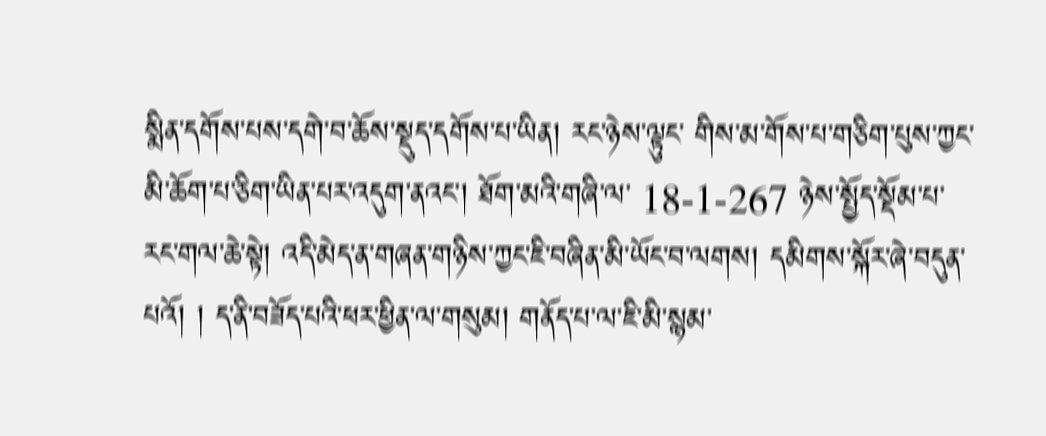སྨིན་དགོས་པས་དགེ་བ་ཆོས་སྡུད་དགོས་པ་ཡིན། རང་ཉེས་ལྟུང་ གིས་མ་གོས་པ་གཅིག་པུས་ཀྱང་མི་ཆོག་པ་ཅིག་ཡིན་པར་འདུག་ནའང་། ཐོག་མའི་གཞི་ལ་ 18-1-267 ཉེས་སྤྱོད་སྡོམ་པ་རང་གལ་ཆེ་སྟེ། འདི་མེད་ན་གཞན་གཉིས་ཀྱང་ཇི་བཞིན་མི་ཡོང་བ་ལགས། དམིགས་སྐོར་ཞེ་བདུན་པའོ། ། ད་ནི་བཟོད་པའི་ཕར་ཕྱིན་ལ་གསུམ། གནོད་པ་ལ་ཇི་མི་སྙམ་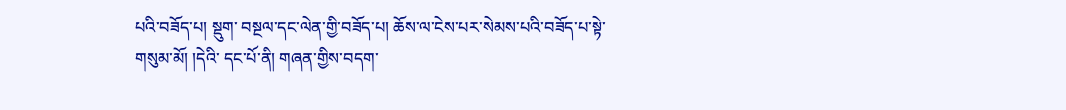པའི་བཟོད་པ། སྡུག་ བསྔལ་དང་ལེན་གྱི་བཟོད་པ། ཆོས་ལ་ངེས་པར་སེམས་པའི་བཟོད་པ་སྟེ་གསུམ་མོ། །དེའི་ དང་པོ་ནི། གཞན་གྱིས་བདག་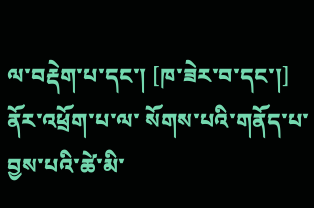ལ་བརྡེག་པ་དང་། [ཁ་ཟེར་བ་དང་།] ནོར་འཕྲོག་པ་ལ་ སོགས་པའི་གནོད་པ་བྱས་པའི་ཚེ་མི་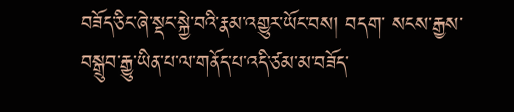བཟོད་ཅིང་ཞེ་སྡང་སྐྱེ་བའི་རྣམ་འགྱུར་ཡོང་བས། བདག་ སངས་རྒྱས་བསྒྲུབ་རྒྱུ་ཡིན་པ་ལ་གནོད་པ་འདི་ཙམ་མ་བཟོད་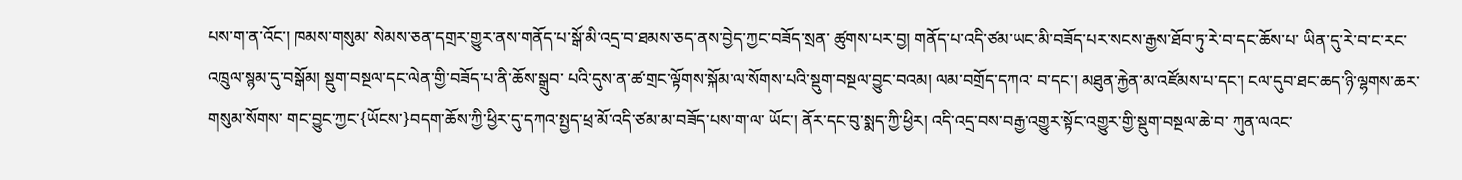པས་ག་ན་འོང་། ཁམས་གསུམ་ སེམས་ཅན་དགྲར་གྱུར་ནས་གནོད་པ་སྒོ་མི་འདྲ་བ་ཐམས་ཅད་ནས་བྱེད་ཀྱང་བཟོད་སྲན་ ཚུགས་པར་བྱ། གནོད་པ་འདི་ཙམ་ཡང་མི་བཟོད་པར་སངས་རྒྱས་ཐོབ་ཏུ་རེ་བ་དང་ཆོས་པ་ ཡིན་དུ་རེ་བ་ང་རང་འཁྲུལ་སྙམ་དུ་བསྒོམ། སྡུག་བསྔལ་དང་ལེན་གྱི་བཟོད་པ་ནི་ཆོས་སྒྲུབ་ པའི་དུས་ན་ཚ་གྲང་ལྟོགས་སྐོམ་ལ་སོགས་པའི་སྡུག་བསྔལ་བྱུང་བའམ། ལམ་བགྲོད་དཀའ་ བ་དང་། མཐུན་རྐྱེན་མ་འཛོམས་པ་དང་། ངལ་དུབ་ཐང་ཆད་ཉི་ལྷགས་ཆར་གསུམ་སོགས་ གང་བྱུང་ཀྱང་{ཡོངས་}བདག་ཆོས་ཀྱི་ཕྱིར་དུ་དཀའ་སྤྱད་ཕྲ་མོ་འདི་ཙམ་མ་བཟོད་པས་ག་ལ་ ཡོང་། ནོར་དང་བུ་སྨད་ཀྱི་ཕྱིར། འདི་འདྲ་བས་བརྒྱ་འགྱུར་སྟོང་འགྱུར་གྱི་སྡུག་བསྔལ་ཆེ་བ་ ཀུན་ལའང་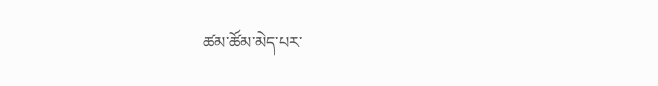ཚམ་ཚོམ་མེད་པར་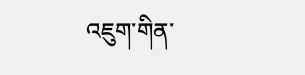འཇུག་གིན་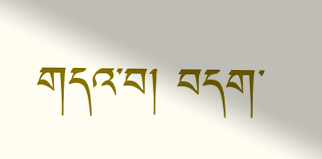གདའ་བ། བདག་